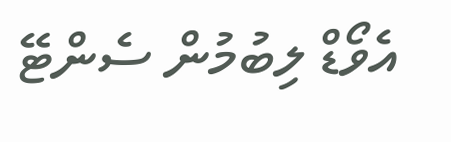އެވޯޑް ލިބުމުން ސެންޓޭ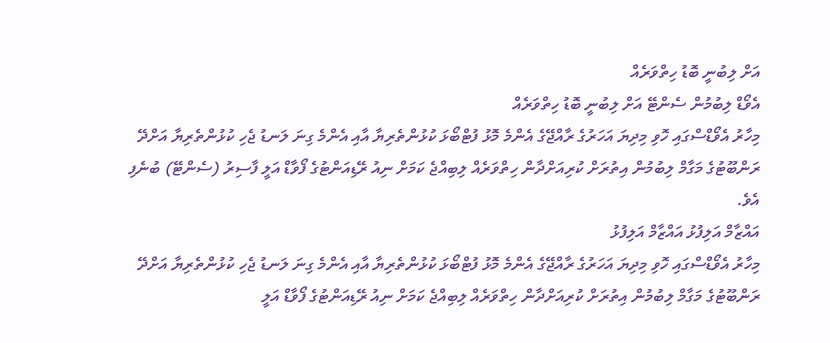އަށް ލިބުނީ ބޮޑު ހިތްވަރެއް
އެވޯޑް ލިބުމުން ސެންޓޭ އަށް ލިބުނީ ބޮޑު ހިތްވަރެއް
މިހާރު އެވޯޑްސްގައި ހޮވި މިދިޔަ އަހަރުގެ ރާއްޖޭގެ އެންމެ މޮޅު ފުޓްބޯޅަ ކުޅުންތެރިޔާ އާއި އެންމެ ގިނަ ލަނޑު ޖެހި ކުޅުންތެރިޔާ އަށްދޭ ރަންބޫޓުގެ މަގާމް ލިބުމުން އިތުރަށް ކުރިއަށްދާން ހިތްވަރެއް ލިބިއްޖެ ކަމަށް ނިއު ރޭޑިއަންޓުގެ ފޯވާޑް އަލީ ފާސިރު (ސެންޓޭ) ބުނެފި އެވެ.
އައްޒާމް އަލިފުޅު އައްޒާމް އަލިފުޅު
މިހާރު އެވޯޑްސްގައި ހޮވި މިދިޔަ އަހަރުގެ ރާއްޖޭގެ އެންމެ މޮޅު ފުޓްބޯޅަ ކުޅުންތެރިޔާ އާއި އެންމެ ގިނަ ލަނޑު ޖެހި ކުޅުންތެރިޔާ އަށްދޭ ރަންބޫޓުގެ މަގާމް ލިބުމުން އިތުރަށް ކުރިއަށްދާން ހިތްވަރެއް ލިބިއްޖެ ކަމަށް ނިއު ރޭޑިއަންޓުގެ ފޯވާޑް އަލީ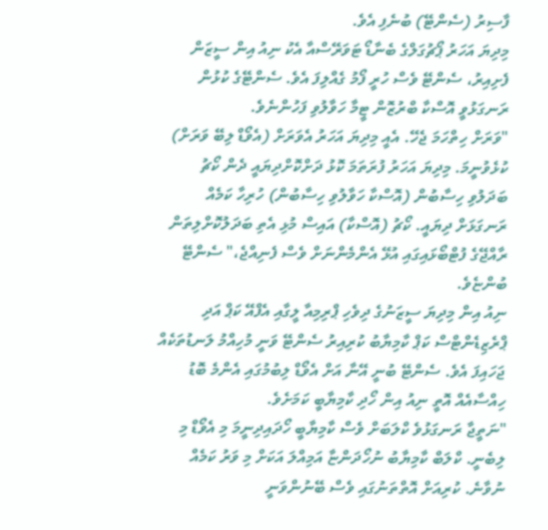ފާސިރު (ސެންޓޭ) ބުނެފި އެވެ.
މިދިޔަ އަހަރު ޕޯޗުގަލްގެ ބެނާޑޯ ޓަވަރޭސްއާ އެކު ނިއު އިން ސީޒަން ފެށިއިރު، ސެންޓޭ ވެސް ހުރީ ފޯމު ގެއްލިފަ އެވެ. ސެންޓޭގެ ކުޅުން ރަނގަޅުވީ އޮސްކާ ބްރުޒޮން ޓީމާ ހަވާލުވި ފަހުންނެވެ.
"ވަރަށް ހިތްހަމަ ޖެހޭ. އެއީ މިދިޔަ އަހަރު އެވަރަށް (އެވޯޑް ލިބޭ ވަރަށް) ކުޅެވުނީމަ. މިދިޔަ އަހަރު ފުރަތަމަ ކޮޅު ދަށްކޮށްދިޔައީ ދެން ކޯޗު ބަދަލުވި ހިސާބުން (އޮސްކާ ހަވާލުވި ހިސާބުން) ހުރިހާ ކަމެއް ރަނގަޅަށް ދިޔައީ. ކޯޗު (އޮސްކާ) އައިސް މުޅި އެތި ބަދަލުކޮށްލިތަން ރާއްޖޭގެ ފުޓްބޯޅައިގައި އުޅޭ އެންމެންނަށް ވެސް ފެނިއްޖެ،" ސެންޓޭ ބުންޏެވެ.
ނިއު އިން މިދިޔަ ސީޒަނުގެ ދިވެހި ޕްރިމިއާ ލީގާއި އެފްއޭ ކަޕް އަދި ޕްރެޒިޑެންޓްސް ކަޕް ކާމިޔާބު ކުރިއިރު ސެންޓޭ ވަނީ މުހިއްމު ލަނޑުތަކެއް ޖަހައިފަ އެވެ. ސެންޓޭ ބުނީ އޭނާ އަށް އެވޯޑް ލިބުމުގައި އެންމެ ބޮޑު ހިއްސާއެއް އޮތީ ނިއު އިން ހޯދި ކާމިޔާބީ ކަމަށެވެ.
"ނަތީޖާ ރަނގަޅުވެ ކްލަބަށް ވެސް ކާމިޔާބީ ހޯދައިދިނީމަ މި އެވޯޑް މި ލިބެނީ. ކްލަބް ކާމިޔާބު ނުހޯދަންޏާ އަމިއްލަ އަކަށް މި ވަރު ކަމެއް ނުވާނެ. ކުރިއަށް އޮތްތަނުގައި ވެސް ބޭނުންވަނީ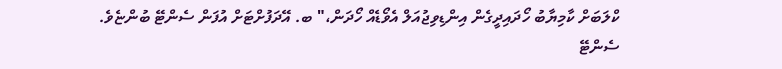ކްލަބަށް ކާމިޔާބު ހޯދައިދީގެން އިންޑިވިޖުއަލް އެވޯޑެއް ހޯދަން،" ބ. އޭދަފުށްޓަށް އުފަން ސެންޓޭ ބުންޏެވެ.
ސެންޓޭ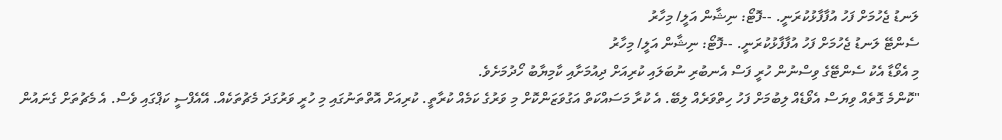ލަނޑު ޖެހުމަށް ފަހު އުފާފާޅުކުރަނީ. --ފޮޓޯ: ނިޝާން އަލީ/ މިހާރު
ސެންޓޭ ލަނޑު ޖެހުމަށް ފަހު އުފާފާޅުކުރަނީ. --ފޮޓޯ: ނިޝާން އަލީ/ މިހާރު
މި އެވޯޑާ އެކު ސެންޓޭގެ ވިސްނުން ހުރީ ފަސް އެނބުރި ނުބަލައި ކުރިއަށް ދިއުމަށާއި ކާމިޔާބު ހޯދުމަށެވެ.
"ކޮންމެ ގޮތެއް ވިޔަސް އެވޯޑެއް ލިބުމަށް ފަހު ހިތްވަރެއް ލިބޭ. އެ ކުރާ މަސައްކަތް އަގުވަޒަންކޮށް މި ވަރުގެ ކަމެއް ކުރާތީ. ކުރިއަށް އޮތްތަނުގައި މި ހުރީ ވަރުގަދަ މެޗުތަކެއް. އޭއެފްސީ ކަޕްގައި ވެސް. އެ މެޗުތަށް ގެނައުން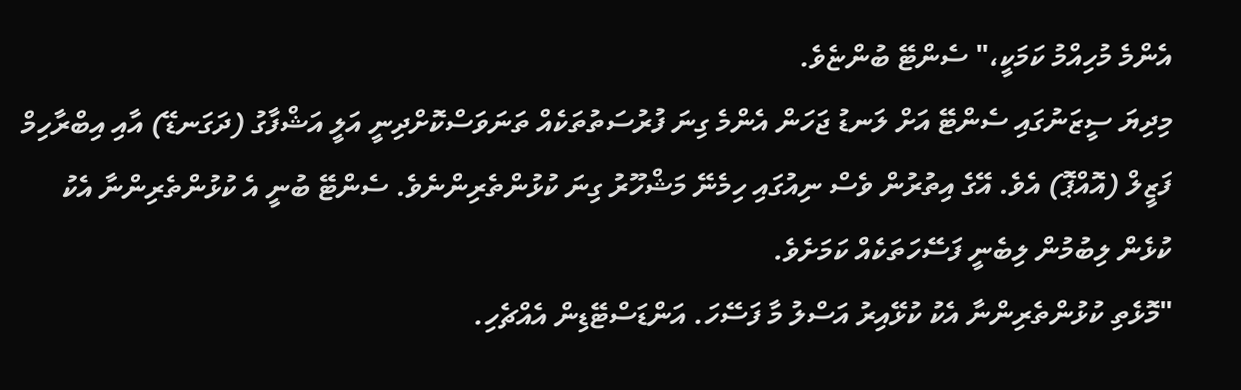އެންމެ މުހިއްމު ކަމަކީ،" ސެންޓޭ ބުންޏެވެ.
މިދިޔަ ސީޒަނުގައި ސެންޓޭ އަށް ލަނޑު ޖަހަން އެންމެ ގިނަ ފުރުސަތުތަކެއް ތަނަވަސްކޮށްދިނީ އަލީ އަޝްފާގު (ދަގަނޑޭ) އާއި އިބްރާހިމް ފަޒީލް (އޮއްޕޮ) އެވެ. އޭގެ އިތުރުން ވެސް ނިއުގައި ހިމެނޭ މަޝްހޫރު ގިނަ ކުޅުންތެރިންނެވެ. ސެންޓޭ ބުނީ އެ ކުޅުންތެރިންނާ އެކު ކުޅެން ލިބުމުން ލިބެނީ ފަސޭހަތަކެއް ކަމަށެވެ.
"މޮޅެތި ކުޅުންތެރިންނާ އެކު ކުޅޭއިރު އަސްލު މާ ފަސޭހަ. އަންޑަސްޓޭޑިން އެއްޗެހި.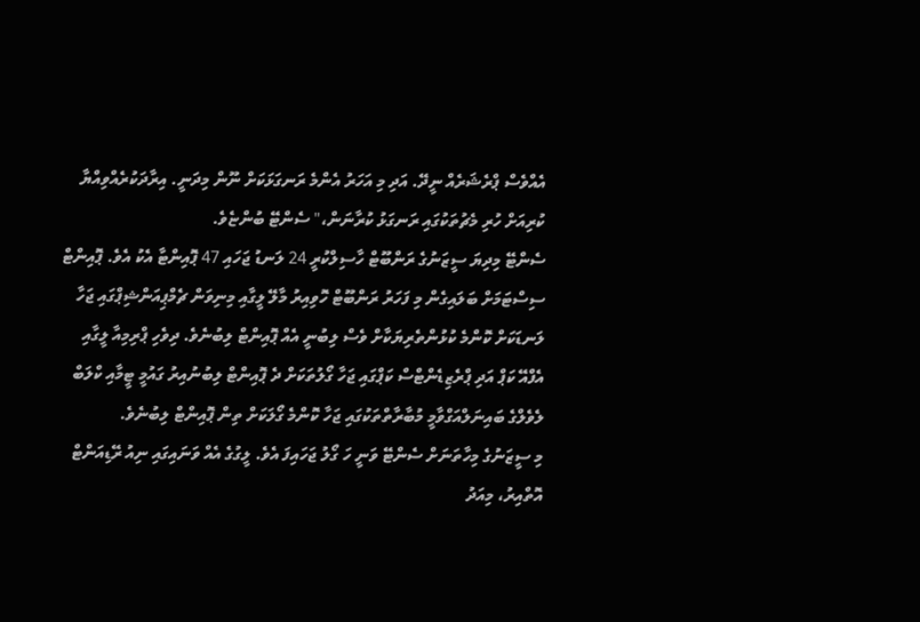އެއްވެސް ޕްރެޝަރެއް ނީދޭ. އަދި މި އަހަރު އެންމެ ރަނގަޅަކަށް ނޫން މިދަނީ. އިރާދަކުރެއްވިއްޔާ ކުރިއަށް ހުރި މެޗުތަކުގައި ރަނގަޅު ކުރާނަން،" ސެންޓޭ ބުންޏެވެ.
ސެންޓޭ މިދިޔަ ސީޒަނުގެ ރަންބޫޓް ހާސިލްކުރީ 24 ލަނޑު ޖަހައި 47 ޕޮއިންޓާ އެކު އެވެ. ޕޮއިންޓް ސިސްޓަމަށް ބަލައިގެން މި ފަހަރު ރަންބޫޓް ހޮވިއިރު މާލޭ ލީގާއި މިނިވަން ޗެމްޕިއަންޝިޕްގައި ޖަހާ ލަނޑަކަށް ކޮންމެ ކުޅުންތެރިޔަކާށް ވެސް ލިބުނީ އެއް ޕޮއިންޓް ލިބުނެވެ. ދިވެހި ޕްރިމިއާ ލީގާއި އެފްއޭ ކަޕް އަދި ޕްރެޒިޑެންޓްސް ކަޕްގައި ޖަހާ ގޯލުތަކަށް ދެ ޕޮއިންޓް ލިބުނުއިރު ގައުމީ ޓީމާއި ކްލަބް ލެވެލްގެ ބައިނަލްއަގްވާމީ މުބާރާތްތަކުގައި ޖަހާ ކޮންމެ ގޯލަކަށް ތިން ޕޮއިންޓް ލިބުނެވެ.
މި ސީޒަނުގެ މިހާތަނަށް ސެންޓޭ ވަނީ ހަ ގޯލު ޖަހައިފަ އެވެ. ލީގުގެ އެއް ވަނައިގައި ނިއު ރޭޑިއަންޓް އޮތްއިރު، މިއަދު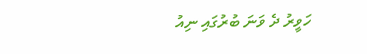ހަވީރު ދެ ވަނަ ބުރުގައި ނިއު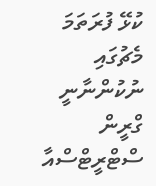ކުޅޭ ފުރަތަމަ މެޗުގައި ނުކުންނާނީ ގްރީން ސްޓްރީޓްސްއާ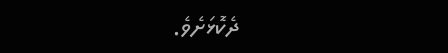ދެކޮޅަށެވެ.